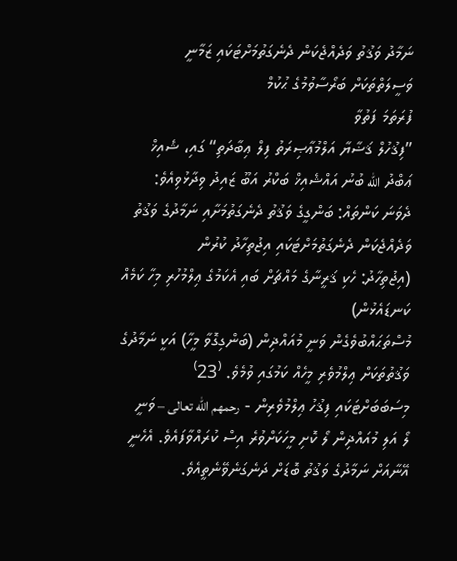ނަމާދު ވަޤުތު ވަދެއްޖެކަން ދެނެގަތުމަށްޓަކައި ޒަމާނީ ވަސީލަތްތަކަށް ބަރޯސާވުމުގެ ޙުކުމް
ފުރަތަމަ ފަތުވާ
”ފިޤުހުލް ޤަޟާޔާ އަލްމުޢާޞިރަތު ފިލް ޢިބާދަތި“ ގައި، ޝެއިޚް ޢަބްދު الله ބުނު އައްޝެއިޚް ބަކްރު އަބޫ ޒައިދު ވިދާޅުވިއެވެ:
ދެވަނަ ކަންތައް: ބަންގީގެ ވަޤުތު ދެނެގަތުމަށާއި ނަމާދުގެ ވަޤުތު ވަދެއްޖެކަން ދެނެގަތުމަށްޓަކައި އިޖުތިހާދު ކުރުން
(އިޖުތިހާދު: ހެކި ޤަރީނާގެ މައްޗަށް ބައި އެކަމުގެ ޢިލްމުހުރި މިހާ ކަމެއް ކަނޑައެޅުން)
މުސްތަޙައްބުވެގެން ވަނީ މުއައްޛިން (ބަންގިގޮވާ މީހާ) އަކީ ނަމާދުގެ ވަޤުތުތަކަށް ޢިލްމުވެރި މީހެއް ކަމުގައި ވުމެވެ. ⁽23⁾ މިސަބަބަށްޓަކައި ފިޤުހު ޢިލްމުވެރިން - رحمهم الله تعالى – ވަނީ ލޯ އަލި މުއައްޛިން ލޯ ކޮށި މީހަކަށްވުރެ އިސް ކުރައްވާފައެވެ. އެހެނީ އޭނާއަށް ނަމާދުގެ ވަޤުތު ބޮޑަށް ދަނެގަނެވޭނެތީއެވެ.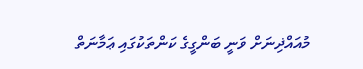މުއައްޛިނަށް ވަނީ ބަންގީގެ ކަންތަކުގައި ޢަމާނަތް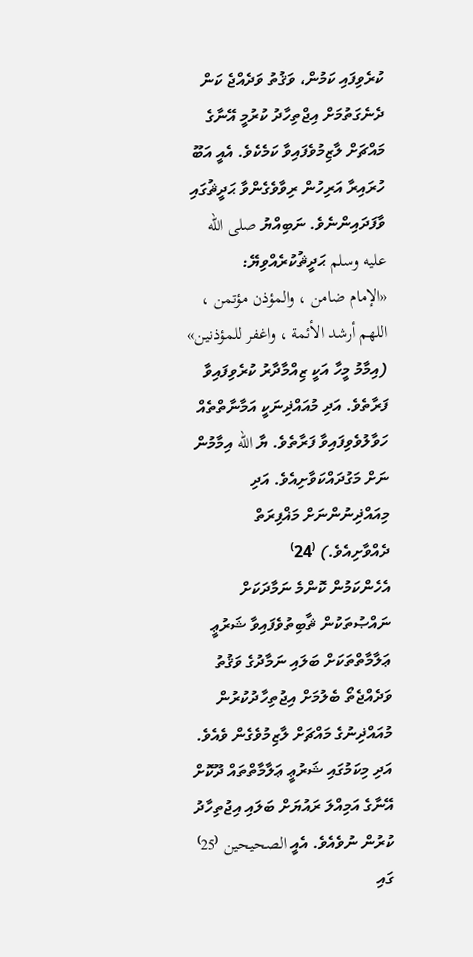ކުރެވިފައި ކަމުން، ވަޤުތު ވަދެއްޖެ ކަން ދެނެގަތުމަށް އިޖްތިހާދު ކުރުމީ އޭނާގެ މައްޗަށް ލާޒިމުވެފައިވާ ކަމެކެވެ. އެއީ އަބޫ ހުރައިރާ އަރިހުން ރިވާވެގެންވާ ޙަދީޘުގައި ވާފަދައިންނެވެ. ނަބިއްޔު صلى الله عليه وسلم ޙަދީޘުކުރެއްވިޔޭ:
«الإمام ضامن ، والمؤذن مؤتمن ، اللهم أرشد الأئمة ، واغفر للمؤذنين» (އިމާމު މީހާ އަކީ ޒިއްމާދާރު ކުރެވިފައިވާ ފަރާތެވެ. އަދި މުއައްޛިނަކީ އަމާނާތްތެއް ހަވާލުވެވިފައިވާ ފަރާތެވެ. ޔާ الله އިމާމުން ނަށް މަގުދައްކަވާށިއެވެ. އަދި މިއައްޛިނުންނަށް މަޣްފިރަތް ދެއްވާށިއެވެ.) ⁽24⁾
އެހެންކަމުން ކޮންމެ ނަމާދަކަށް ނައްޞުތަކުން ޘާބިތުވެފައިވާ ޝަރުޢީ ޢަލާމާތްތަކަށް ބަލައި ނަމާދުގެ ވަޤުތު ވަދެއްޖެތޯ ބެލުމަށް އިޖުތިހާދުކުރުން މުއައްޛިނުގެ މައްޗަށް ލާޒިމުވެގެން ވެއެވެ.
އަދި މިކަމުގައި ޝަރުޢީ ޢަލާމާތްތައް ދޫކޮށް އޭނާގެ އަމިއްލަ ރައުޔަށް ބަލައި އިޖުތިހާދު ކުރުން ނުވެއެވެ. އެއީ الصحيحين ⁽25⁾ ގައި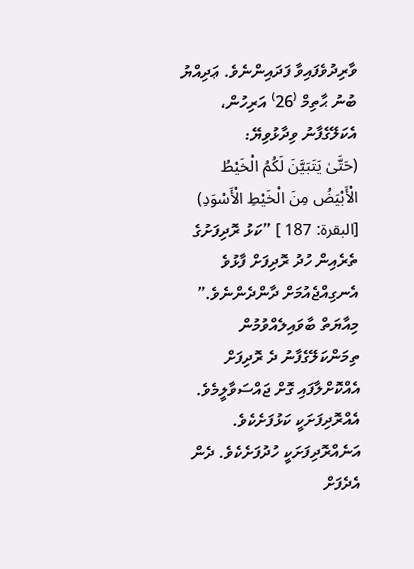ވާރިދުވެފައިވާ ފަދައިންނެވެ. ޢަދިއްޔު ބުނު ޙާތިމް ⁽26⁾ އަރިހުން، އެކަލޭގެފާނު ވިދާޅުވިޔޭ:
(حَتَّىٰ يَتَبَيَّنَ لَكُمُ الْخَيْطُ الْأَبْيَضُ مِنَ الْخَيْطِ الْأَسْوَدِ) [البقرة: 187 ] ”ކަޅު ރޮދިފަށުގެ ތެރެއިން ހުދު ރޮދިފަށް ފާޅުވެ އެނގިއްޖެއުމަށް ދާންދެންނެވެ.” މިއާޔަތް ބާވައިލެއްވުމުން ތިމަންކަލޭގެފާނު ދެ ރޮދިފަށް އެއްކޮށްލާފައި ގޮށް ޖައްސަވާލީމެވެ. އެއްރޮދިފަށަކީ ކަޅުފަށެކެވެ. އަނެއްރޮދިފަށަކީ ހުދުފަށެކެވެ. ދެން އެދެފަށް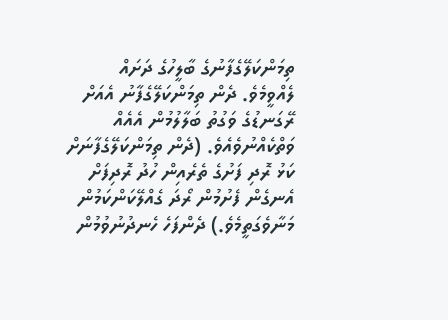ތިމަންކަލޭގެފާނުގެ ބާލީހުގެ ދަށައް ލެއްވީމެވެ. ދެން ތިމަންކަލޭގެފާނު އެއަށް ރޭގަނޑުގެ ވަގުތު ބަލާލުމުން އެއެއް ވަތްކެއްނުވެއެވެ. (ދެން ތިމަންކަލޭގެފާނަށް ކަޅު ރޮދި ފަށުގެ ތެރެއިން ހުދު ރޮދިފަށް އެނގެން ފެށުމުން ރޯދަ ގެއްލޭކަންކަމުން މަނާވެގަތީމެވެ.) ދެންފަހެ ހެނދުނުވުމުން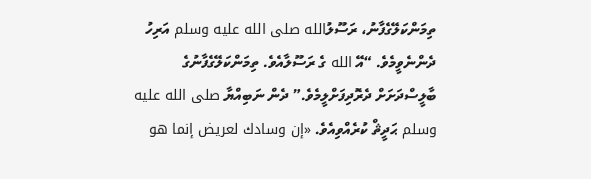ތިމަންކަލޭގެފާނު، ރަސޫލުالله صلى الله عليه وسلم އަރިހު ދެންނެވީމެވެ. “އޭ الله ގެ ރަސޫލާއެވެ. ތިމަންކަލޭގެފާނުގެ ބާލީސްދަށަށް ދެރޮދިފަށްލީމެވެ.” ދެން ނަބިއްޔާ صلى الله عليه وسلم ޙަދީޘް ކުރެއްވިއެވެ. «إن وسادك لعريض إنما هو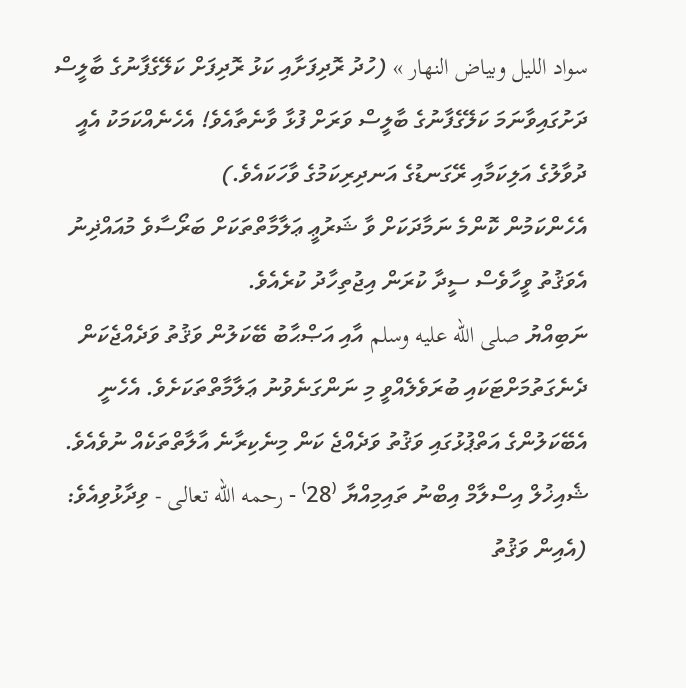سواد الليل وبياض النهار » (ހުދު ރޮދިފަށާއި ކަޅު ރޮދިފަށް ކަލޭގެފާނުގެ ބާލީސް ދަށުގައިވާނަމަ ކަލޭގެފާނުގެ ބާލީސް ވަރަށް ފުޅާ ވާނެތާއެވެ! އެހެނެއްކަމަކު އެއީ ދުވާލުގެ އަލިކަމާއި ރޭގަނޑުގެ އަނދިރިކަމުގެ ވާހަކައެވެ.)
އެހެންކަމުން ކޮންމެ ނަމާދަކަށް ވާ ޝަރުޢީ ޢަލާމާތްތަކަށް ބަރޯސާވެ މުއައްޛިނު އެވަޤުތު ވީހާވެސް ސީދާ ކުރަން އިޖުތިހާދު ކުރެއެވެ.
ނަބިއްޔު صلى الله عليه وسلم އާއި އަޞްޙާބު ބޭކަލުން ވަޤުތު ވަދެއްޖެކަން ދެނެގަތުމަށްޓަކައި ބުރަވެލެއްވީ މި ނަންގަނެވުނު ޢަލާމާތްތަކަށެވެ. އެހެނީ އެބޭކަލުންގެ އަތްޕުޅުގައި ވަޤުތު ވަދެއްޖެ ކަން މިނެކިރާނެ އާލާތްތަކެއް ނުވެއެވެ.
ޝެއިޚުލް އިސްލާމް އިބްނު ތައިމިއްޔާ ⁽28⁾ - رحمه الله تعالى - ވިދާޅުވިއެވެ: (އެއިން ވަޤުތު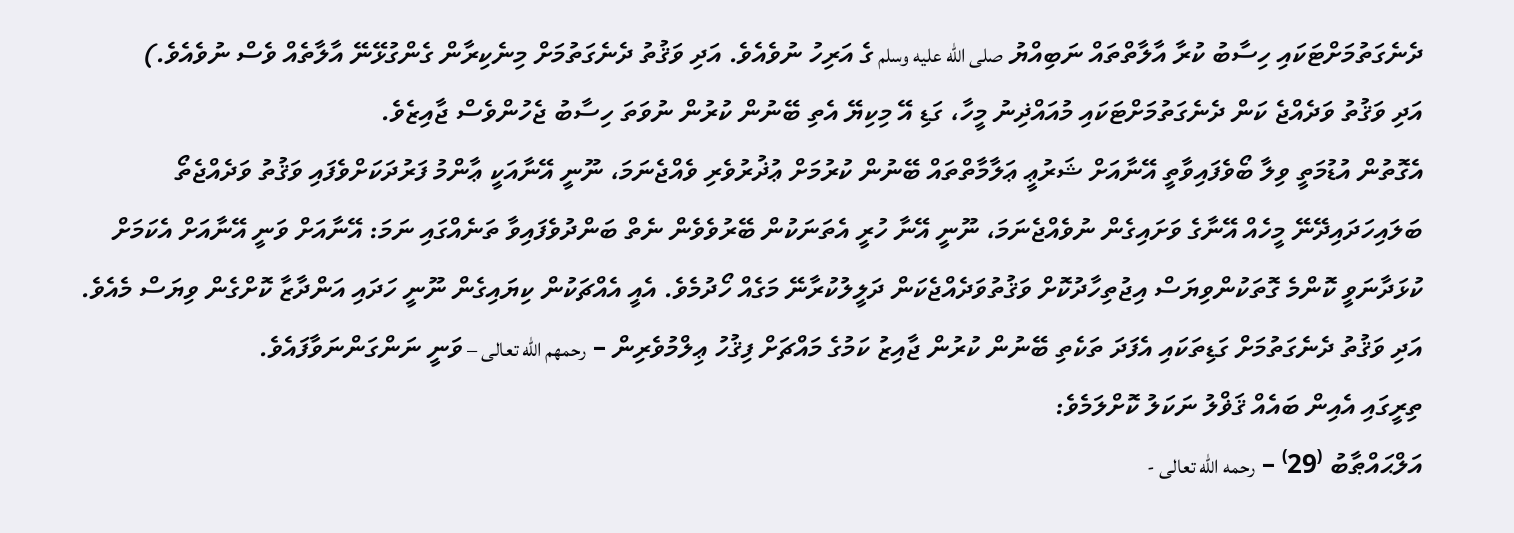ދެނެގަތުމަށްޓަކައި ހިސާބު ކުރާ އާލާތްތައް ނަބިއްޔު صلى الله عليه وسلم ގެ އަރިހު ނުވެއެވެ. އަދި ވަޤުތު ދެނެގަތުމަށް މިނެކިރާން ގެންގުޅޭނޭ އާލާތެއް ވެސް ނުވެއެވެ.)
އަދި ވަޤުތު ވަދެއްޖެ ކަން ދެނެގަތުމަށްޓަކައި މުއައްޛިނު މީހާ، ގަޑި އޭ މިކިޔޭ އެތި ބޭނުން ކުރުން ނުވަތަ ހިސާބު ޖެހުންވެސް ޖާއިޒެވެ.
އެގޮތުން އުޑުމަތީ ވިލާ ބޯވެފައިވާތީ އޭނާއަށް ޝަރުޢީ ޢަލާމާތްތައް ބޭނުން ކުރުމަށް ޢުޛުރުވެރި ވެއްޖެނަމަ، ނޫނީ އޭނާއަކީ ޢާންމު ފަރުދަކަށްވެފައި ވަޤުތު ވަދެއްޖެތޯ ބަލައިހަދައިދޭނޭ މީހެއް އޭނާގެ ވަށައިގެން ނުވެއްޖެނަމަ، ނޫނީ އޭނާ ހުރީ އެތަނަކުން ބޭރުވެވެން ނެތް ބަންދުވެފައިވާ ތަނެއްގައި ނަމަ: އޭނާއަށް ވަނީ އޭނާއަށް އެކަމަށް ކުޅަދާނަވީ ކޮންމެ ގޮތަކުންވިޔަސް އިޖުތިހާދުކޮށް ވަޤުތުވަދެއްޖެކަން ދަލީލުކުރާނޭ މަގެއް ހޯދުމެވެ. އެއީ އެއްޗަކުން ކިޔައިގެން ނޫނީ ހަދައި އަންދާޒާ ކޮށްގެން ވިޔަސް މެއެވެ.
އަދި ވަޤުތު ދެނެގަތުމަށް ގަޑިތަކައި އެފަދަ ތަކެތި ބޭނުން ކުރުން ޖާއިޒު ކަމުގެ މައްޗަށް ފިޤުހު ޢިލްމުވެރިން – رحمهم الله تعالى – ވަނީ ނަންގަންނަވާފައެވެ.
ތިރީގައި އެއިން ބައެއް ޤަޥްލު ނަކަލު ކޮށްލަމެވެ:
އަލްޙައްޠާބު ⁽29⁾ – رحمه الله تعالى -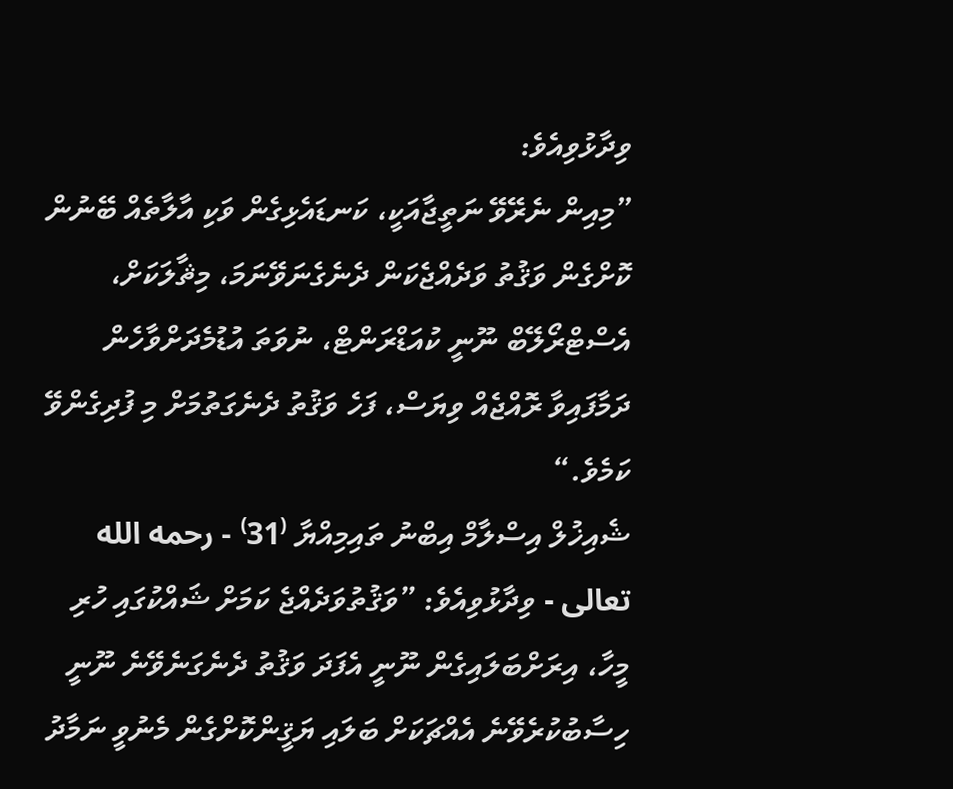ވިދާޅުވިއެވެ:
”މިއިން ނެރޭވޭ ނަތީޖާއަކީ، ކަނޑައެޅިގެން ވަކި އާލާތެއް ބޭނުން ކޮށްގެން ވަޤުތު ވަދެއްޖެކަން ދެނެގެނަވޭނަމަ، މިޘާލަކަށް، އެސްޓްރޯލޭބް ނޫނީ ކުއަޑްރަންޓް، ނުވަތަ އުޑުމެދަށްވާހެން ދަމާފައިވާ ރޮއްޖެއް ވިޔަސް، ފަހެ ވަޤުތު ދެނެގަތުމަށް މި ފުދިގެންވޭ ކަމެވެ.“
ޝެއިޚުލް އިސްލާމް އިބްނު ތައިމިއްޔާ ⁽31⁾ - رحمه الله تعالى - ވިދާޅުވިއެވެ: ”ވަޤުތުވަދެއްޖެ ކަމަށް ޝައްކުގައި ހުރި މީހާ، އިރަށްބަލައިގެން ނޫނީ އެފަދަ ވަޤުތު ދެނެގަނެވޭނެ ނޫނީ ހިސާބުކުރެވޭނެ އެއްޗަކަށް ބަލައި ޔަޤީންކޮށްގެން މެނުވީ ނަމާދު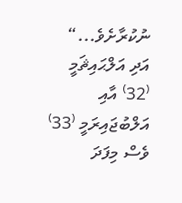ނުކުރާށެވެ...“
އަދި އަލްޙައިޘަމީ ⁽32⁾ އާއި އަލްބުޖައިރަމީ ⁽33⁾ ވެސް މިފަދަ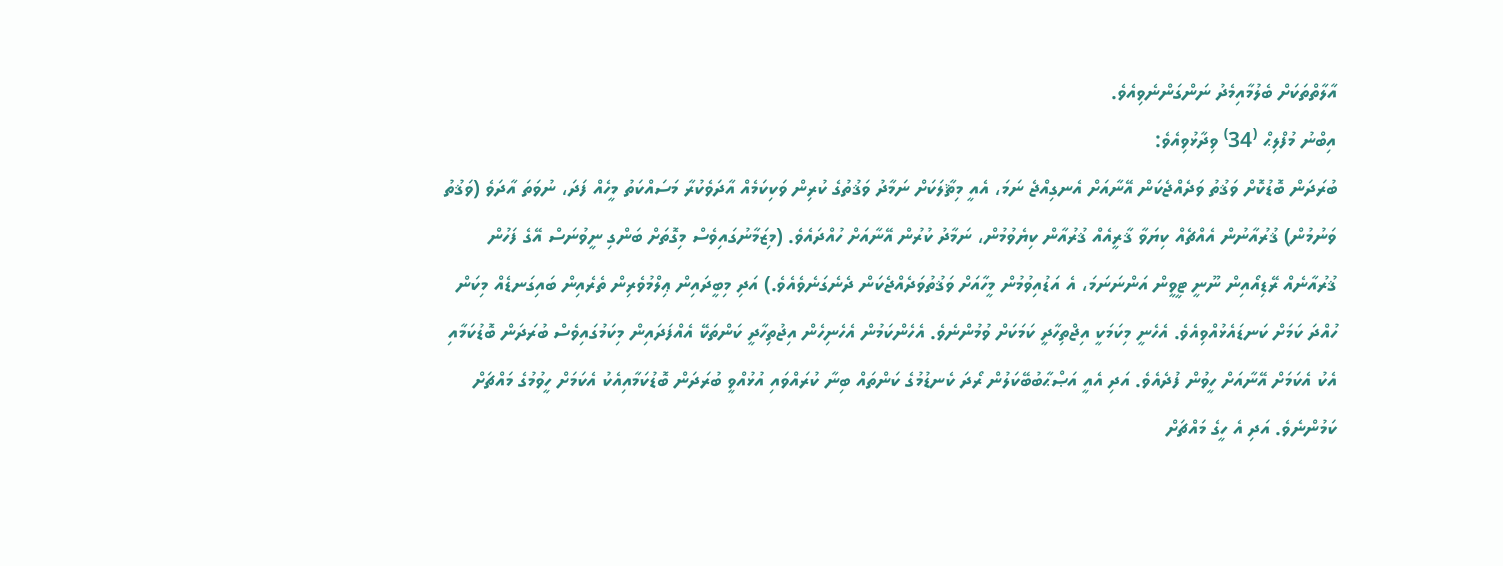އާލާތްތަކަށް ބެލުމާއިމެދު ނަންގަންނެވިއެވެ.
އިބްނު މުފްލިޙް ⁽34⁾ ވިދާޅުވިއެވެ:
ބުރަދަން ބޮޑުކޮށް ވަޤުތު ވަދެއްޖެކަން އޭނާއަށް އެނގިއްޖެ ނަމަ، އެއީ މިޘާލަކަށް ނަމާދު ވަޤުތުގެ ކުރިން ވަކިކަމެއް އާދަވެކުރާ މަސައްކަތު މީހެއް ފަދަ، ނުވަތަ އާދަވެ (ވަޤުތު ވަނުމުން) ޤުރުއާނުން އެއްޗެއް ކިޔަވާ ޤާރީއެއް ޤުރުއާން ކިޔެވުމުން، ނަމާދު ކުރުން އޭނާއަށް ހުއްދައެވެ. (މިޒަމާނުގައިވެސް މިގޮތަށް ބަންގި ނީވުނަސް އޭގެ ފަހުން ޤުރުއާނެއް ރޭޑިއޯއިން ނޫނީ ޓީވީން އަންނަނަމަ، އެ އަޑުއިވުމުން މީހާއަށް ވަޤުތުވަދެއްޖެކަން ދެނެގަނެވެއެވެ.) އަދި މިބީދައިން ޢިލްމުވެރިން ތެރެއިން ބައިގަނޑެއް މިކަން ހުއްދަ ކަމަށް ކަނޑައެޅުއްވިއެވެ. އެހެނީ މިކަމަކީ އިޖްތިހާދީ ކަމަކަށް ވުމުންނެވެ. އެހެންކަމުން އެހެނިހެން އިޖުތިހާދީ ކަންތަކޭ އެއްފަދައިން މިކަމުގައިވެސް ބުރަދަން ބޮޑުކަމާއި އެކު އެކަމަށް އޭނާއަށް ހީވުން ފުދެއެވެ. އަދި އެއީ އަޞްޙާބުބޭކަލުން ރޯދަ ކެނޑުމުގެ ކަންތައް ބިނާ ކުރައްވައި އުޅުއްވީ ބުރަދަން ބޮޑުކަމާއިއެކު އެކަމަށް ހީވުމުގެ މައްޗަށް ކަމުންނެވެ. އަދި އެ ހީގެ މައްޗަށް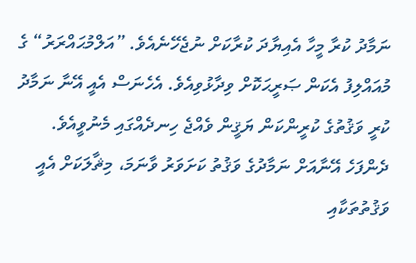ނަމާދު ކުރާ މީހާ އެއިޔާދަ ކުރާކަށް ނުޖެހޭނެއެވެ. ”އަލްމުޙައްރަރު“ ގެ މުއައްލިފު އެކަން ޞަރީޙަކޮށް ވިދާޅުވިއެވެ. އެހެނަސް އެއީ އޭނާ ނަމާދު ކުރީ ވަޤުތުގެ ކުރީންކަން ޔަޤީން ވެއްޖެ ހިނދެއްގައި މެނުވީއެވެ.
ދެންފަހެ އޭނާއަށް ނަމާދުގެ ވަޤުތު ކަށަވަރު ވާނަމަ، މިޘާލަކަށް އެއީ ވަޤުތުތަކާއި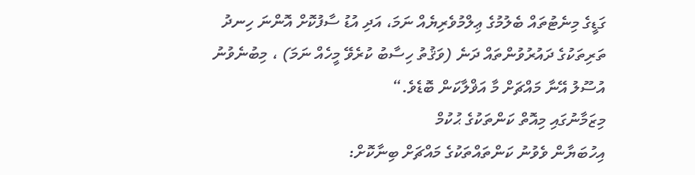ގަޑީގެ މިނެޓުތައް ބެލުމުގެ ޢިލްމުވެރިޔެއް ނަމަ، އަދި އުޑު ސާފުކޮށް އޮންނަ ހިނދު ތަރިތަކުގެ ދައުރުވުންތައް ދަނެ (ވަޤުތު ހިސާބު ކުރެވޭ މީހެއް ނަމަ) ، މިބުނެވުނު އުސޫލު އޭނާ މައްޗަށް މާ އަޥްލާކަން ބޮޑެވެ.“
މިޒަމާނުގައި މިއޮތް ކަންތަކުގެ ޙުކުމް
އިހުބަޔާން ވެވުނު ކަންތައްތަކުގެ މައްޗަށް ބިނާކޮށް: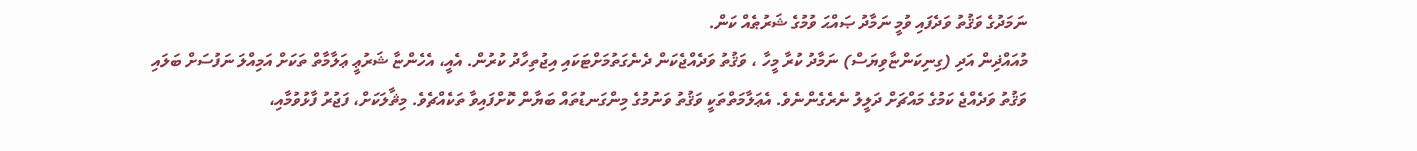ނަމަދުގެ ވަޤުތު ވަދެފައި ވުމީ ނަމާދު ޞައްޙަ ވުމުގެ ޝަރުޠެއް ކަން.
މުއައްޛިން އަދި (ގިނިކަންޏާވިޔަސް) ނަމާދު ކުރާ މީހާ ، ވަޤުތު ވަދެއްޖެކަން ދެނެގަތުމަށްޓަކައި އިޖުތިހާދު ކުރުން. އެއީ، އެހެންޏާ ޝަރުޢީ ޢަލާމާތް ތަކަށް އަމިއްލަ ނަފުސަށް ބަލައި ވަޤުތު ވަދެއްޖެ ކަމުގެ މައްޗަށް ދަލީލު ނެރެގެންނެވެ. އެޢަލާމަތްތަކީ ވަޤުތު ވަނުމުގެ މިންގަނޑުތައް ބަޔާން ކޮށްފައިވާ ތަކެއްޗެވެ. މިޘާލަކަށް، ފަޖުރު ފާޅުވުމާއި،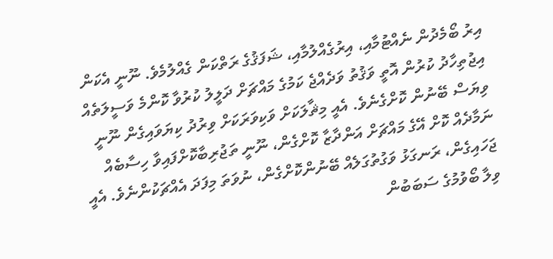އިރު ބޯމެދުން ނެއްޓުމާއި، އިރުގެއްލުމާއި، ޝަފަޤުގެ ރަތްކަން ގެއްލުމެވެ. ނޫނީ އެކަން އިޖުތިހާދު ކުރުން އޮތީ ވަޤުތު ވަދެއްޖެ ކަމުގެ މައްޗަށް ދަލީލު ކުރުވާ ކޮންމެ ވަސީލަތެއް ވިޔަސް ބޭނުން ކޮށްގެނެވެ. އެއީ މިޘާލަކަށް ވަކިވަރަކަށް ވިރުދު ކިޔަވައިގެން ނޫނީ ނަމާދެއް ކޮށް އޭގެ މައްޗަށް އަންދާޒާ ކޮށްގެން، ނޫނީ ތަޖުރިބާކޮށްފައިވާ ހިސާބެއް ޖަހައިގެން، ރަނގަޅު ވަގުތުގަލެއް ބޭނުންކޮށްގެން، ނުވަތަ މިފަދަ އެއްޗަކުންނެވެ. އެއީ ވިލާ ބޯވުމުގެ ސަބަބުން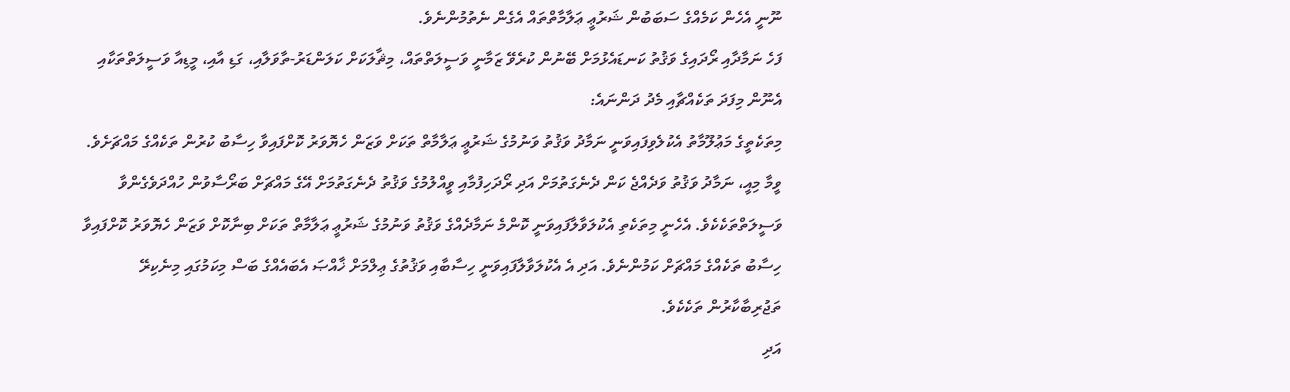ނޫނީ އެހެން ކަމެއްގެ ސަބަބުން ޝަރުޢީ ޢަލާމާތްތައް އެގެން ނެތުމުންނެވެ.
ފަހެ ނަމާދާއި ރޯދައިގެ ވަޤުތު ކަނޑައެޅުމަށް ބޭނުން ކުރެވޭ ޒަމާނީ ވަސީލަތްތައް، މިޘާލަކަށް ކަލަންޑަރު-ތާވަލާއި، ގަޑި އާއި، މީޑިއާ ވަސީލަތްތަކާއި އެނޫން މިފަދަ ތަކެއްޗާއި މެދު ދަންނައެ:
މިތަކެތީގެ މަޢުލޫމާތު އެކުލެވިފައިވަނީ ނަމާދު ވަޤުތު ވަނުމުގެ ޝަރުޢީ ޢަލާމާތް ތަކަށް ވަޒަން ހެޔޮވަރު ކޮށްފައިވާ ހިސާބު ކުރުން ތަކެއްގެ މައްޗަށެވެ.
ވީމާ މިއީ، ނަމާދު ވަޤުތު ވަދެއްޖެ ކަން ދެނެގަތުމަށް އަދި ރޯދަހިފުމާއި ވީއްލުމުގެ ވަޤުތު ދެނެގަތުމަށް އޭގެ މައްޗަށް ބަރޯސާވުން ހުއްދަވެގެންވާ ވަސީލަތްތަކެކެވެ. އެހެނީ މިތަކެތި އެކުލަވާލާފައިވަނީ ކޮންމެ ނަމާދެއްގެ ވަޤުތު ވަނުމުގެ ޝަރުޢީ ޢަލާމާތް ތަކަށް ބިނާކޮށް ވަޒަން ހެޔޮވަރު ކޮށްފައިވާ ހިސާބު ތަކެއްގެ މައްޗަށް ކަމުންނެވެ. އަދި އެ އެކުލަވާލާފައިވަނީ ހިސާބާއި ވަޤުތުގެ ޢިލްމަށް ޚާއްޞަ އެބައެއްގެ ބަސް މިކަމުގައި މިނެކިރޭ ތަޖުރިބާކާރުން ތަކެކެވެ.
އަދި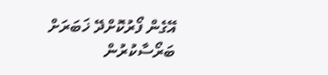އޭގެން ފޯރުކޮށްދޭ ޚަބަރަށް ބަރޯސާކުރުން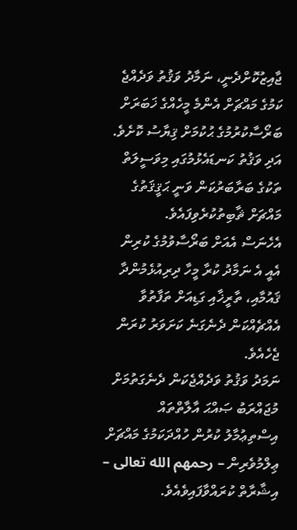ޖާއިޒުކޮށްދެނީ، ނަމާދު ވަޤުތު ވަދެއްޖެ ކަމުގެ މައްޗަށް އެންމެ މީހެއްގެ ޚަބަރަށް ބަރޯސާކުރުމުގެ ޙުކުމަށް ޤިޔާސު ކޮށެވެ.
އަދި ވަޤުތު ކަނޑައެޅުމުގައި މިވަސީލަތް ތަކުގެ ބަރާބަރުކަން ވަނީ ޙަޤީޤަތުގެ މައްޗަށް ޘާބިތުކުރެވިފައެވެ.
އެހެނަސް އެއަށް ބަރޯސާވުމުގެ ކުރިން އެއީ އެ ނަމާދު ކުރާ މީހާ ދިރިއުޅެމުންދާ ޤައުމާއި، ތާރީޚާއި ގަޑިއަށް ތަފާތުވާ އެއްޗެއްކަން ދެނެގަނެ ކަށަވަރު ކުރަން ޖެހެއެވެ.
ނަމަދު ވަޤުތު ވަދެއްޖެކަން ދެނެގަތުމަށް މުޖައްރަބު ޞައްޙަ އާލާތްތައް އިސްތިޢުމާލު ކުރުން ހުއްދަކަމުގެ މައްޗަށް ޢިލްމުވެރިން – رحمهم الله تعالى – އިޝާރާތް ކުރައްވާފައިވެއެވެ.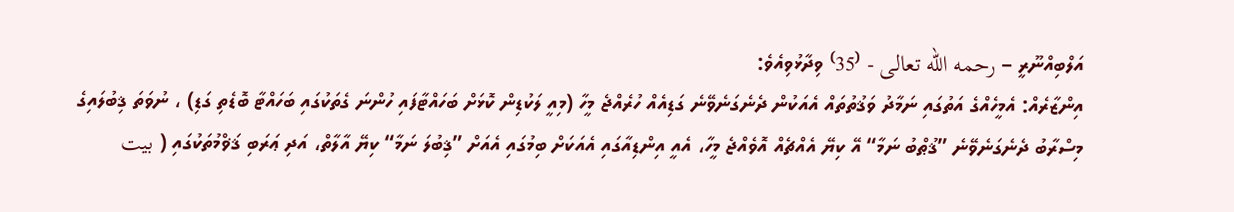އަލްބިއްނޫރީ – رحمه الله تعالى - ⁽35⁾ ވިދާޅުވިއެވެ:
އިންޒާރެއް: އެމީހެއްގެ އަތުގައި ނަމާދު ވަޤުތުތައް އެއަކުން ދެނެގަނެވޭނެ ގަޑިއެއް ހުރެއްޖެ މީހާ (މިއީ ލަކުޑިން ކޮޅަށް ބަހައްޓާފައި ހުންނަ ގެތަކުގައި ބަހައްޓާ ބޮޑެތި ގަޑި) ، ނުވަތަ ޤިބުލައިގެ މިސްރާބު ދެނެގަނެވޭނެ ”ޤުޠްބު ނަމާ“ އޭ ކިޔޭ އެއްޗެއް އޮވެއްޖެ މީހާ، އެއީ އިންޑިއާގައި އެއަކަށް ބިމުގައި އެއަށް ”ޤިބުލަ ނަމާ“ ކިޔޭ އާލާތް، އަދި ޢަރަބި ޤަޥްމުތަކުގައި ( بيت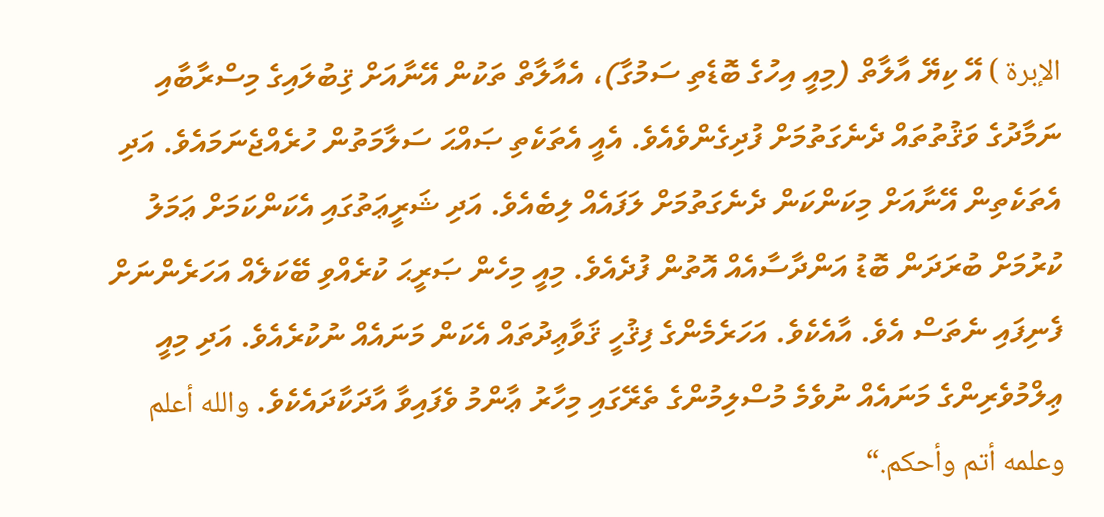الإبرة ) އޭ ކިޔޭ އާލާތް (މިއީ އިހުގެ ބޮޑެތި ސަމުގާ)، އެއާލާތް ތަކުން އޭނާއަށް ޤިބުލައިގެ މިސްރާބާއި ނަމާދުގެ ވަޤުތުތައް ދެނެގަތުމަށް ފުދިގެންވެއެވެ. އެއީ އެތަކެތި ޞައްޙަ ސަލާމަތުން ހުރެއްޖެނަމައެވެ. އަދި އެތަކެތިން އޭނާއަށް މިކަންކަން ދެނެގަތުމަށް ލަފައެއް ލިބެއެވެ. އަދި ޝަރީޢަތުގައި އެކަންކަމަށް ޢަމަލު ކުރުމަށް ބުރަދަން ބޮޑު އަންދާސާއެއް އޮތުން ފުދެއެވެ. މިއީ މިހެން ޞަރީޙަ ކުރެއްވި ބޭކަލެއް އަހަރެންނަށް ފެނިފައި ނެތަސް އެވެ. އާއެކެވެ. އަހަރެމެންގެ ފިޤުހީ ޤަވާޢިދުތައް އެކަން މަނައެއް ނުކުރެއެވެ. އަދި މިއީ ޢިލްމުވެރިންގެ މަނައެއް ނުވެމެ މުސްލިމުންގެ ތެރޭގައި މިހާރު ޢާންމު ވެފައިވާ އާދަކާދައެކެވެ. والله أعلم وعلمه أتم وأحكم.“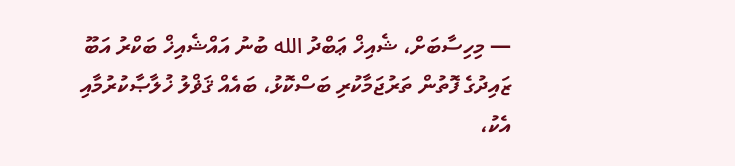— މިހިސާބަށް، ޝެއިޚް ޢަބްދު الله ބުނު އައްޝެއިޚް ބަކްރު އަބޫ ޒައިދުގެ ފޮތުން ތަރުޖަމާކުރި ބަސްކޮޅު، ބައެއް ޤަޥްލު ޚުލާޞާކުރުމާއި އެކު،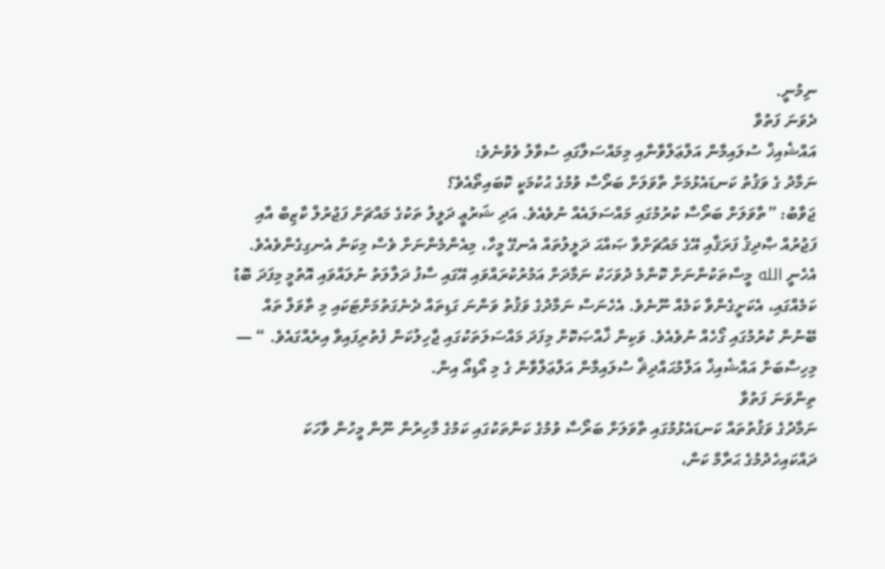ނިމުނީ.
ދެވަނަ ފަތުވާ
އައްޝެއިޚް ސުލައިމާން އަލްޢަލްވާނާއި މިމައްސަލާގައި ސުވާލު ވެވުނެވެ:
ނަމާދު ގެ ވަޤުތު ކަނޑައެޅުމަށް ތާވަލަށް ބަރޯސާ ވުމުގެ ޙުކުމަކީ ކޮބައިތޯއެވެ؟
ޖަވާބު: ”ތާވަލަށް ބަރޯސާ ކުރުމުގައި މައްސަލައެއް ނުވެއެވެ. އަދި ޝަރުޢީ ދަލީލު ތަކުގެ މައްޗަށް ފަޖުރުލް ކާޒިބް އާއި ފަޖުރުއް ޞާދިޤު ފަރަޤާއި އޭގެ މައްޗަށްވާ ޞައްޙަ ދަލީލުތައް އެނގޭ މީހާ، މިއެންމެންނަށް ވެސް މިކަން އެނގިގެންވެއެވެ. އެހެނީ الله މީސްތަކުންނަށް ކޮންމެ ދުވަހަކު ނަމާދަށް އަމުރުކުރައްވައި އޭގައި ސާފު ދަލާލަތު ނުލައްވައި އޮތުމީ މިފަދަ ބޮޑު ކަމެއްގައި، އެކަށީގެންވާ ކަމެއް ނޫނެވެ. އެހެނަސް ނަމާދުގެ ވަޤުތު ވަންނަ ގަޑިތައް ދެނެގަތުމަށްޓަކައި މި ތާވަލް ތައް ބޭނުން ކުރުމުގައި ގޯހެއް ނުވެއެވެ. ވަކިން ޚާއްޞަކޮށް މިފަދަ މައްސަލަތަކުގައި ޖާހިލުކަން ފެތުރިފައިވާ އިރެއްގައެވެ. “ — މިހިސާބަށް އައްޝެއިޚް އަލްމުޙައްދިޘް ސުލައިމާން އަލްޢަލްވާން ގެ މި އޯޑިއޯ އިން.
ތިންވަނަ ފަތުވާ
ނަމާދުގެ ވަޤުތުތައް ކަނޑައެޅުމުގައި ތާވަލަށް ބަރޯސާ ވުމުގެ ކަންތަކުގައި ކަމުގެ މާހިރުން ނޫން މީހުން ވާހަކަ ދައްކައިހެދުމުގެ ޙަރާމް ކަން،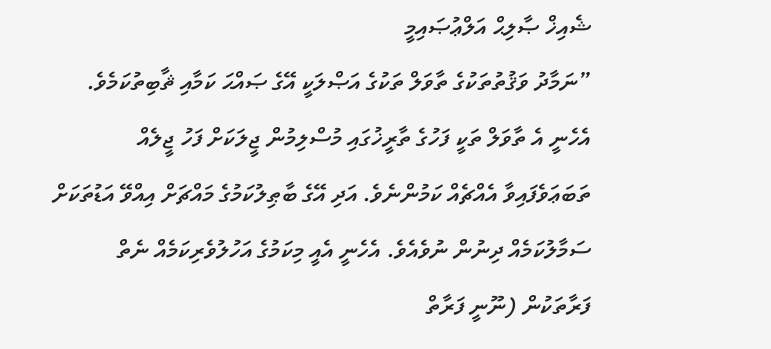ޝެއިޚް ޞާލިޙް އަލްޢުޞައިމީ
”ނަމާދު ވަޤުތުތަކުގެ ތާވަލް ތަކުގެ އަޞްލަކީ އޭގެ ޞައްޙަ ކަމާއި ޘާބިތުކަމެވެ. އެހެނީ އެ ތާވަލް ތަކީ ފަހުގެ ތާރީޚުގައި މުސްލިމުން ޖީލަކަށް ފަހު ޖީލެއް ތަބަޢަވެފައިވާ އެއްޗެއް ކަމުންނެވެ. އަދި އޭގެ ބާޠިލުކަމުގެ މައްޗަށް އިއްވޭ އަޑުތަކަށް ސަމާލުކަމެއް ދިނުން ނުވެއެވެ. އެހެނީ އެއީ މިކަމުގެ އަހުލުވެރިކަމެއް ނެތް ފަރާތަކުން (ނޫނީ ފަރާތް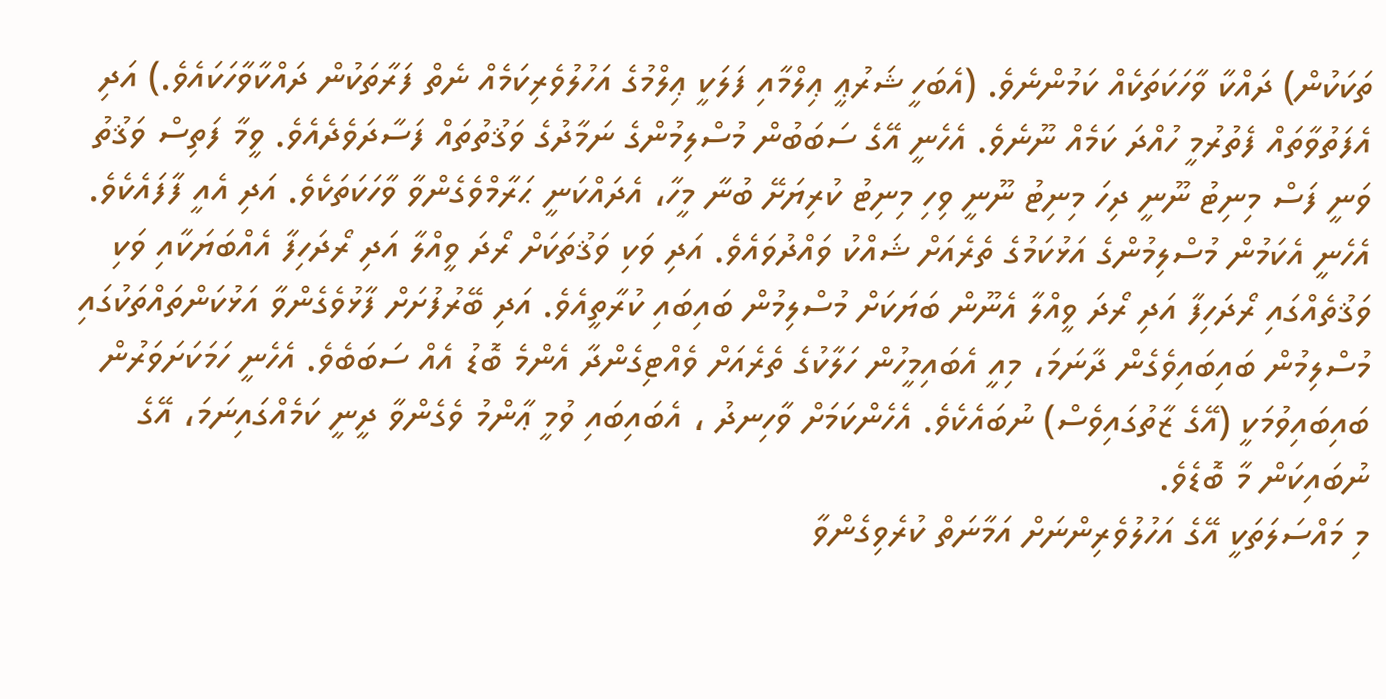ތަކަކުން) ދައްކާ ވާހަކަތަކެއް ކަމުންނެވެ. (އެބަހީ ޝަރުޢީ ޢިލްމާއި ފަލަކީ ޢިލްމުގެ އަހުލުވެރިކަމެއް ނެތް ފަރާތަކުން ދައްކާވާހަކައެވެ.) އަދި އެފަތުވާތައް ފެތުރުމީ ހުއްދަ ކަމެއް ނޫނެވެ. އެހެނީ އޭގެ ސަބަބުން މުސްލިމުންގެ ނަމާދުގެ ވަޤުތުތައް ފަސާދަވެދެއެވެ. ވީމާ ފަތިސް ވަޤުތު ވަނީ ފަސް މިނިޓު ނޫނީ ދިހަ މިނިޓު ނޫނީ ވިހި މިނިޓު ކުރިޔަށޭ ބުނާ މީހާ، އެދައްކަނީ ޙަރާމްވެގެންވާ ވާހަކަތަކެވެ. އަދި އެއީ ފާފައެކެވެ. އެހެނީ އެކަމުން މުސްލިމުންގެ އަޅުކަމުގެ ތެރެއަށް ޝައްކު ވައްދުވައެވެ. އަދި ވަކި ވަޤުތަކަށް ރޯދަ ވީއްލާ އަދި ރޯދަހިފާ އެއްބަޔަކާއި ވަކި ވަޤުތެއްގައި ރޯދަހިފާ އަދި ރޯދަ ވީއްލާ އެނޫން ބަޔަކަށް މުސްލިމުން ބައިބައި ކުރާތީއެވެ. އަދި ބޭރުފުށަށް ފާޅުވެގެންވާ އަޅުކަންތައްތަކުގައި މުސްލިމުން ބައިބައިވެގެން ދާނަމަ، މިއީ އެބައިމީހުން ހަލާކުގެ ތެރެއަށް ވެއްޓިގެންދާ އެންމެ ބޮޑު އެއް ސަބަބެވެ. އެހެނީ ހަމަކަށަވަރުން ބައިބައިވުމަކީ (އޭގެ ޒާތުގައިވެސް) ނުބައެކެވެ. އެހެންކަމަށް ވާހިނދު ، އެބައިބައި ވުމީ ޢާންމު ވެގެންވާ ދީނީ ކަމެއްގައިނަމަ، އޭގެ ނުބައިކަން މާ ބޮޑެވެ.
މި މައްސަލަތަކީ އޭގެ އަހުލުވެރިންނަށް އަމާނަތް ކުރެވިގެންވާ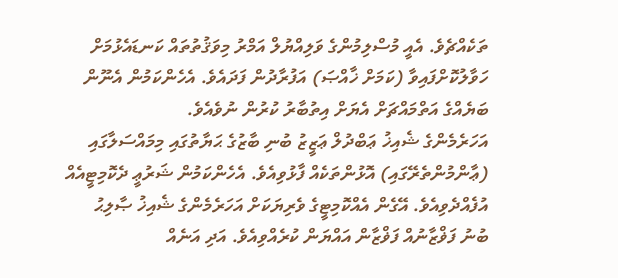ތަކެއްޗެވެ. އެއީ މުސްލިމުންގެ ވަލިއްޔުލް އަމްރު މިވަޤުތުތައް ކަނޑައެޅުމަށް ހަވާލުކޮށްފައިވާ (ކަމަށް ޚާއްޞަ) އަފުރާދުން ފަދައެވެ. އެހެންކަމުން އެނޫން ބަޔެއްގެ އަތްމައްޗަށް އެޔަށް އިތުބާރު ކުރުން ނުވެއެވެ.
އަހަރެމެންގެ ޝެއިޚު ޢަބްދުލް ޢަޒީޒު ބުނި ބާޒުގެ ޙަޔާތުގައި މިމައްސަލާގައި (ޢާންމުންތެރޭގައި) އޮޅުންތަކެއް ފާޅުވިއެވެ. އެހެންކަމުން ޝަރުޢީ ދެކޮމިޓީއެއް އުފެއްދެވިއެވެ. އޭގެން އެއްކޮމިޓީގެ ވެރިޔަކަށް އަހަރެމެންގެ ޝެއިޚު ޞާލިޙު ބުނު ފަޥްޒާނުއް ފަޥްޒާން އައްޔަން ކުރެއްވިއެވެ. އަދި އަނެއް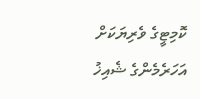ކޮމިޓީގެ ވެރިޔަކަށް އަހަރެމެންގެ ޝެއިޚު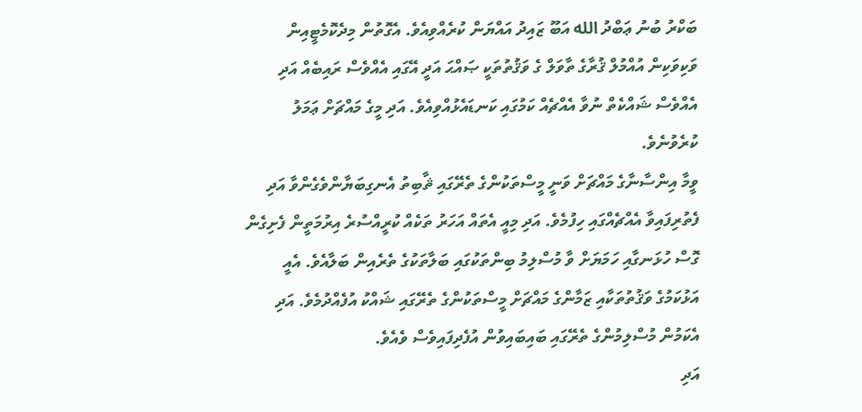ބަކްރު ބުނު ޢަބްދު الله އަބޫ ޒައިދު އައްޔަން ކުރެއްވިއެވެ. އެގޮތުން މިދެކޮމެޓީއިން ވަކިވަކިން އުއްމުލް ޤުރާގެ ތާވަލް ގެ ވަޤުތުތަކީ ޞައްޙަ އަދީ އޭގައި އެއްވެސް ރައިބެއް އަދި އެއްވެސް ޝައްކެތް ނުވާ އެއްޗެއް ކަމުގައި ކަނޑައެޅުއްވިއެވެ. އަދި މީގެ މައްޗަށް ޢަމަލު ކުރެވުނެވެ.
ވީމާ އިންސާނާގެ މައްޗަށް ވަނީ މީސްތަކުންގެ ތެރޭގައި ޘާބިތު އެނގިބަޔާންވެގެންވާ އަދި ފެތުރިފައިވާ އެއްޗެއްގައި ހިފުމެވެ. އަދި މިއީ އެތައް އަހަރު ތަކެއް ކުރީއްސުރެ އިރުމަތީން ފެށިގެން ގޮސް ހުޅަނގާއި ހަމަޔަށް ވާ މުސްލިމު ބިންތަކުގައި ބަލާތަކުގެ ތެރެއިން ބަލާއެވެ. އެއީ އަޅުކަމުގެ ވަޤުތުތަކާއި ޒަމާންގެ މައްޗަށް މީސްތަކުންގެ ތެރޭގައި ޝައްކު އުފެއްދުމެވެ. އަދި އެކަމުން މުސްލިމުންގެ ތެރޭގައި ބައިބައިވުން އުފެދިފައިވެސް ވެއެވެ.
އަދި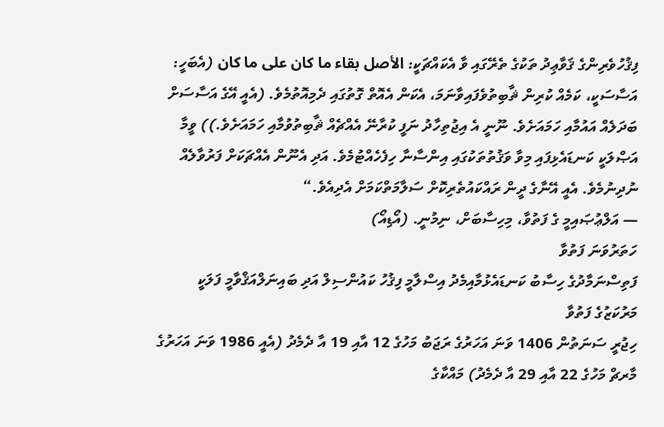ފިޤުހުވެރިންގެ ޤަވާޢިދު ތަކުގެ ތެރޭގައި ވާ އެކައްޗަކީ: الأصل بقاء ما كان على ما كان (އެބަހީ: އަސާސަކީ، ކަމެއް ކުރިން ޘާބިތުވެފައިވާނަމަ، އެކަން އެއޮތް ގޮތުގައި ދެމިއޮތުމެވެ. (އެއީ އޭގެ އަސާސަށް ބަދަލެއް އައުމާއި ހަމައަށެވެ. ނޫނީ އެ އިޖުތިހާދު ނަފީ ކުރާނޭ އެއްޗެއް ޘާބިތުވުމާއި ހަމައަށެވެ.)) ވީމާ އަޞްލަކީ ކަނޑައެޅިފައި މިވާ ވަޤުތުތަކުގައި އިންސާނާ ހިފެހެއްޓުމެވެ. އަދި އެނޫން އެއްޗަކަށް ފަރުވާލެއް ނުދިނުމެވެ. އެއީ އޭނާގެ ދީން ރައްކައުތެރިކޮށް ސަލާމަތްކަމަށް އެދިއެވެ.“
— އަލްޢުޞައިމީ ގެ ފަތުވާ، މިހިސާބަށް، ނިމުނީ. (އޯޑިއޯ)
ހަތަރުވަނަ ފަތުވާ
ފަތިސްނަމާދުގެ ހިސާބު ކަނޑައެޅުމާއިމެދު އިސްލާމީ ފިޤުހު ކައުންސިލް އަދި ބައިނަލްއަޤްވާމީ ފަލަކީ މަރުކަޒުގެ ފަތުވާ
ހިޖުރީ ސަނަތުން 1406 ވަނަ އަހަރުގެ ރަޖަބު މަހުގެ 12 އާއި 19 އާ ދެމެދު (އެއީ 1986 ވަނަ އަހަރުގެ މާރޗް މަހުގެ 22 އާއި 29 އާ ދެމެދު) މައްކާގެ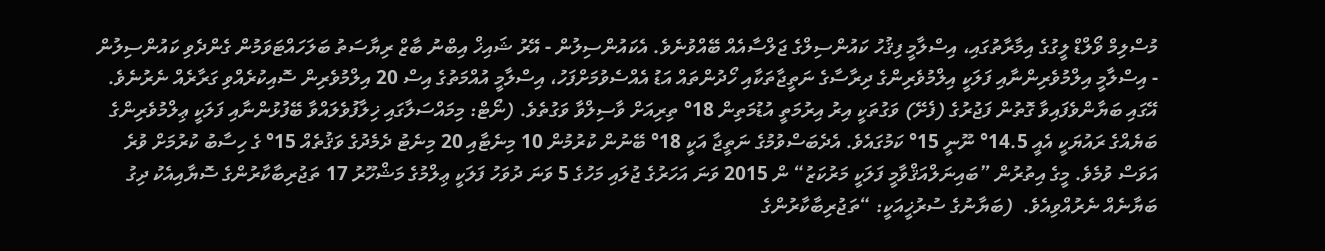މުސްލިމް ވޯލްޑް ލީގުގެ އިމާރާތުގައި، އިސްލާމީ ފިޤުހު ކައުންސިލްގެ ޖަލްސާއެއް ބޭއްވުނެވެ. އެކައުންސިލުން - އޭރު ޝައިޚް އިބްނު ބާޒް ރިޔާސަތު ބަލަހައްޓަވަމުން ގެންދެވި ކައުންސިލުން - އިސްލާމީ އިލްމުވެރިންނާއި ފަލަކީ އިލްމުވެރިންގެ ދިރާސާގެ ނަތީޖާތަކާއި ހޯދުންތައް އަޑު އެއްސެވުމަށްފަހު، އިސްލާމީ އުއްމަތުގެ އިސް 20 އިލްމުވެރިން ސޮއިކުރެއްވި ގަރާރެއް ނެރުނެވެ. އޭގައި ބަޔާންވެފައިވާ ގޮތުން ފަޖުރުގެ (ފެށޭ) ވަގުތަކީ އިރު އިރުމަތީ އުޑުމަތިން 18° ތިރިއަށް ވާސިލްވާ ވަގުތެވެ. (ނޯޓް: މިމައްސަލާގައި ޚިލާފުވެލައްވާ ބޭފުޅުންނާއި ފަލަކީ ޢިލްމުވެރިންގެ ބަޔެއްގެ ރައުޔަކީ އެއީ 14.5° ނޫނީ 15° ކަމުގައެވެ. އެދެބަސްވުމުގެ ނަތީޖާ އަކީ 18° ބޭނުން ކުރުމުން 10 މިނެޓާއި 20 މިނެޓު ދެމެދުގެ ވަޤުތެއް 15° ގެ ހިސާބު ކުރުމަށް ވުރެ އަވަސް ވުމެވެ. މީގެ އިތުރުން ”ބައިނަލްއަޤްވާމީ ފަލަކީ މަރުކަޒު“ ން 2015 ވަނަ އަހަރުގެ ޖުލައި މަހުގެ 5 ވަނަ ދުވަހު ފަލަކީ ޢިލްމުގެ މަޝްހޫރު 17 ތަޖުރިބާކާރުންގެ ސޮޔާއިއެކު ދިގު ބަޔާނެއް ނެރުއްވިއެވެ.  (ބަޔާނުގެ ސުރުޚީއަކީ: “ތަޖުރިބާކާރުންގެ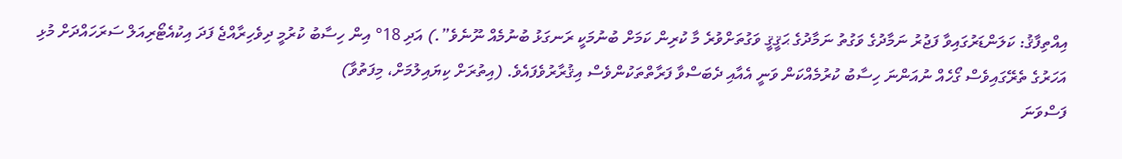އިއްތިފާޤު: ކަލަންޑަރުގައިވާ ފަޖުރު ނަމާދުގެ ވަގުތު ނަމާދުގެ ޙަޤީޤީ ވަގުތަށްވުރެ މާ ކުރިން ކަމަށް ބުނުމަކީ ރަނގަޅު ބުނުމެއް ނޫނެވެ”.) އަދި 18° އިން ހިސާބު ކުރުމީ ދިވެހިރާއްޖެ ފަދަ އިކުއެޓޯރިއަލް ސަރަހައްދަށް މުޅި އަހަރުގެ ތެރޭގައިވެސް ގޯހެއް ނުއަންނަ ހިސާބު ކުރުމެއްކަން ވަނީ އެއާއި ދެބަސްވާ ފަރާތްތަކުންވެސް އިޤުރާރުވެފައެވެ. (އިތުރަށް ކިޔައިލުމަށް، މިފަތުވާ)
ފަސްވަނަ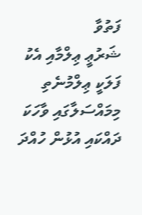ފަތުވާ
ޝަރުޢީ ޢިލްމާއި އެކު ފަލަކީ ޢިލްމުނެތި މިމައްސަލާގައި ވާހަކަ ދައްކައި އުޅުން ހުއްދަ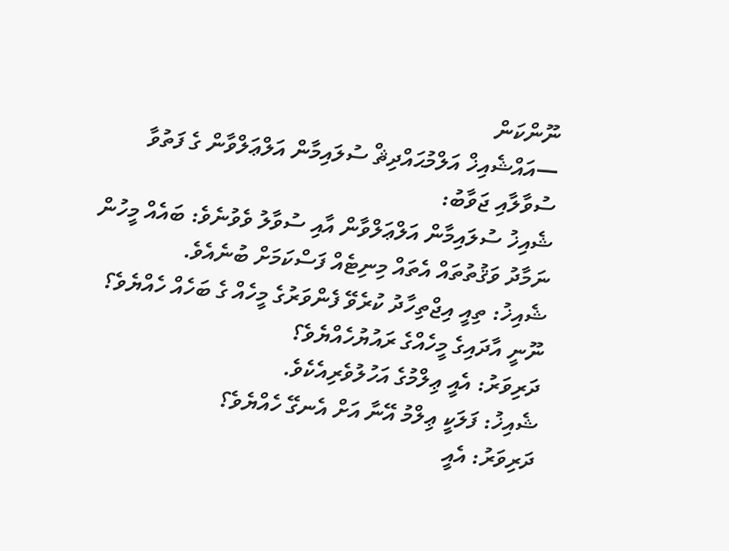ނޫންކަން
—އައްޝެއިޚް އަލްމުޙައްދިޘް ސުލައިމާން އަލްޢަލްވާން ގެ ފަތުވާ
ސުވާލާއި ޖަވާބު:
ޝެއިޚު ސުލައިމާން އަލްޢަލްވާން އާއި ސުވާލު ވެވުނެވެ: ބައެއް މީހުން ނަމާދު ވަޤުތުތައް އެތައް މިނިޓެއް ފަސްކަމަށް ބުނެއެވެ.
ޝެއިޚު: ތިއީ އިޖްތިހާދު ކުރެވޭ ފެންވަރުގެ މީހެއް ގެ ބަހެއް ހެއްޔެވެ؟ ނޫނީ އާދައިގެ މީހެއްގެ ރައުޔުހެއްޔެވެ؟
ދަރިވަރު: އެއީ ޢިލްމުގެ އަހުލުވެރިއެކެވެ.
ޝެއިޚު: ފަލަކީ ޢިލްމު އޭނާ އަށް އެނގޭ ހެއްޔެވެ؟
ދަރިވަރު: އެއީ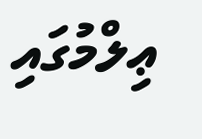ޢިލްމުގައި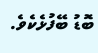ބޮޑު ބޭފުޅެކެވެ.